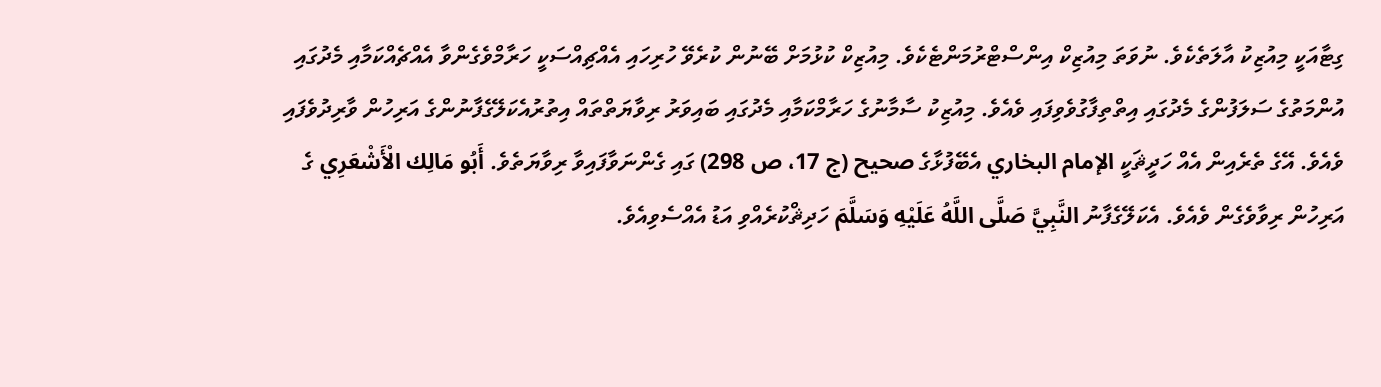ގިޓާއަކީ މިއުޒިކު އާލަތެކެވެ. ނުވަތަ މިއުޒިކް އިންސްޓްރުމަންޓެކެވެ. މިއުޒިކް ކުޅުމަށް ބޭނުން ކުރެވޭ ހުރިހައި އެއްޗިއްސަކީ ހަރާމްވެގެންވާ އެއްޗެއްކަމާއި މެދުގައި އުންމަތުގެ ސަލަފުންގެ މެދުގައި އިތްތިފާގުވެވިފައި ވެއެވެ. މިއުޒިކު ސާމާނުގެ ހަރާމްކަމާއި މެދުގައި ބައިވަރު ރިވާޔަތްތައް އިތުރުއެކަލޭގެފާނުންގެ އަރިހުން ވާރިދުވެފައި ވެއެވެ. އޭގެ ތެރެއިން އެއް ހަދީޘަކީ الإمام البخاري އެބޭފުޅާގެ صحيح (ج 17، ص 298) ގައި ގެންނަވާފައިވާ ރިވާޔަތެވެ. أَبُو مَالِك الْأَشْعَرِي ގެ އަރިހުން ރިވާވެގެން ވެއެވެ. އެކަލޭގެފާނު النَّبِيَّ صَلَّى اللَّهُ عَلَيْهِ وَسَلَّمَ ހަދިޘްކުރެއްވި އަޑު އެއްސެވިއެވެ.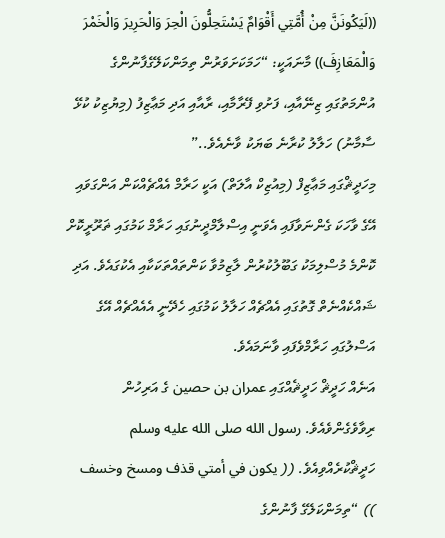((لَيَكُونَنَّ مِنْ أُمَّتِي أَقْوَامٌ يَسْتَحِلُّونَ الْحِرَ وَالْحَرِيرَ وَالْخَمْرَ وَالْمَعَازِفَ)) މާނައަކީ: “ހަމަކަށަވަރުން ތިމަންކަލޭގެފާނުންގެ އުންމަތުގައި ޒިނޭއާއި، ފަށުވި ފޭރާމާއި، ރާއާއި އަދި މަޢާޒިފު (މިޔުޒިކު ކުޅޭ ސާމާނު) ހަލާލު ކުރާނެ ބަޔަކު ވާނެއެވެ..”
މިހަދީޘްގައި މަޢާޒިފް (މިއުޒިކް އާލަތް) އަކީ ހަރާމް އެއްޗެއްކަން އަންގަވައި އޭގެ ވާހަކަ ގެންނަވާފައި އެވަނީ އިސްލާމްދީނުގައި ހަރާމް ކަމުގައި ޡަރޫރީކޮށް ކޮންމެ މުސްލިމަކު ގަބޫލުކުރުން ލާޒިމުވާ ކަންތައްތަކަކާއި އެކުގައެވެ. އަދި ޝައްކެއްނެތް ގޮތުގައި އެއްޗެއް ހަލާލު ކަމުގައި ހެދޭނީ އެއެއްޗެއް އޭގެ އަސްލުގައި ހަރާމްވެފައި ވާނަމައެވެ.
އަނެއް ހަދީޘް ހަދީޘެއްގައި عمران بن حصين ގެ އަރިހުން ރިވާވެގެންވެއެވެ. رسول الله صلى الله عليه وسلم ހަދީޘްކުރެއްވިއެވެ. (( يكون في أمتي قذف ومسخ وخسف )) “ތިމަންކަލޭގެ ފާނުންގެ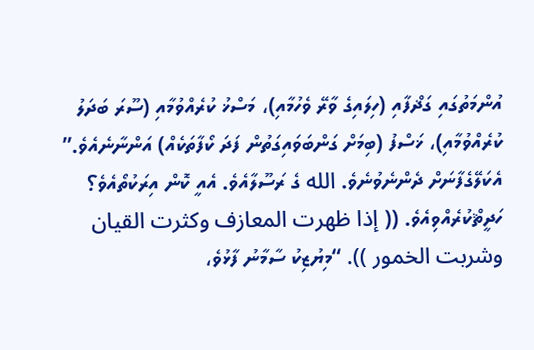އުންމަތުގައި ގަޛްފާއި (ހިލައިގެ ވާރޭ ވެހުމާއި)، މަސްޚު ކުރެއްވުމާއި (ސޫރަ ބަދަލު ކުރެއްވުމާއި)، ޚަސްފު (ބިމަށް ގަންބަވައިގަތުން ފަދަ ކޯފާތަކެއް) އަންނާނެއެވެ.” އެކަލޭގެފާނަށް ދެންނެވުނެވެ. الله ގެ ރަސޫލާއެވެ. އެއީ ކޮން އިރަކުތޯއެވެ؟ ހަދީޘްކުރެއްވިއެވެ. (( إذا ظهرت المعازف وكثرت القيان وشربت الخمور )). “މިޔުޒިކު ސާމާނު ފާޅުވެ،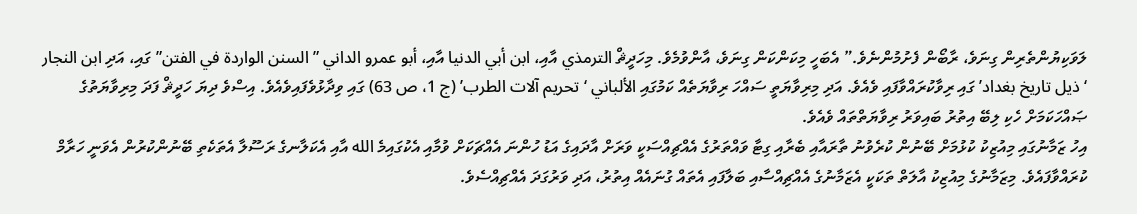ލަވަކިޔުންތެރިން ގިނަވެ، ރާބޯން ފެށުމުންނެވެ.” އެބަހީ މިކަންކަން ގިނަވެ، އާންވުމެވެ. މިހަދީޘް الترمذي އާއި، ابن أبي الدنيا އާއި، أبو عمرو الداني ” السنن الواردة في الفتن” ގައި، އަދި ابن النجار ‘ذيل تاريخ بغداد’ ގައި ރިވާކުރައްވާފައި ވެއެވެ. އަދި މިރިވާޔަތީ ސައްހަ ރިވާޔަތެއް ކަމުގައި الألباني ‘تحريم آلات الطرب’ (ج 1، ص 63) ގައި ވިދާޅުވެފައިވެއެވެ. އިސްވެ ދިޔަ ހަދީޘް ފަދަ މިރިވާޔަތުގެ ޞައްހަކަމަށް ހެކި ލިބޭ އިތުރު ބައިވަރު ރިވާޔަތްތައް ވެއެވެ.
އިހު ޒަމާނުގައި މިއުޒިކު ކުޅުމަށް ބޭނުން ކުރެވުނު ތާރައާއި ބެރާއި ގިޓާ ވައްތަރުގެ އެއްޗިއްސަކީ ވަރަށް އާދައިގެ އަޑު ހުންނަ އެއްޗަކަށް ވުމާއި އެކުގައިމެ الله އާއި އެކަލާނގެ ރަސޫލާ އެތަކެތި ބޭނުންކުރުން އެވަނީ ހަރާމް ކުރައްވާފައެވެ. މިޒަމާނުގެ މިއުޒިކު އާލަތް ތަކަކީ އެޒަމާނުގެ އެއްޗިއްސާއި ބަލާފައި އެތައް ގުނައެއް އިތުރު، އަދި ވަރުގަދަ އެއްޗިއްސެވެ.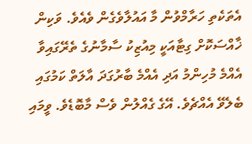އެތަކެތި ހަރާމްވުން މާ އައުލާވެގެން ވެއެވެ. ވަކިން ޚާއްސަކޮށް ގިޓާއަކީ މިއުޒިކު ސާމާނުގެ ތެރޭގައިވާ އެއްމެ މުހިންމު އަދި އެއްމެ ބާރުގަދަ އާލަތް ކަމުގައި ބެލެވޭ އެއްޗެވެ. އޭގެ ގެއްލުން ވެސް މާބޮޑެވެ. ވީމައި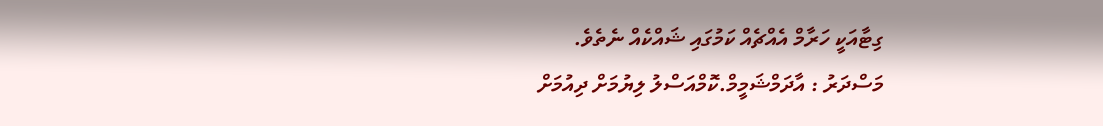ގިޓާއަކީ ހަރާމް އެއްޗެއް ކަމުގައި ޝައްކެއް ނެތެވެ.
މަސްދަރު : އާދަމްޝަމީމް.ކޮމްއަސްލު ލިޔުމަށް ދިއުމަށް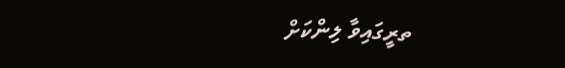ތރީގައިވާ ލިންކަށް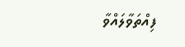ފިއްތަވާލައްވާ